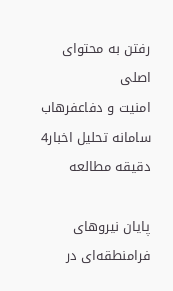رفتن به محتوای اصلی
امنیت و دفاعفرهاب سامانه تحلیل اخبار4 دقیقه مطالعه

پایان نیرو‌های فرامنطقه‌ای در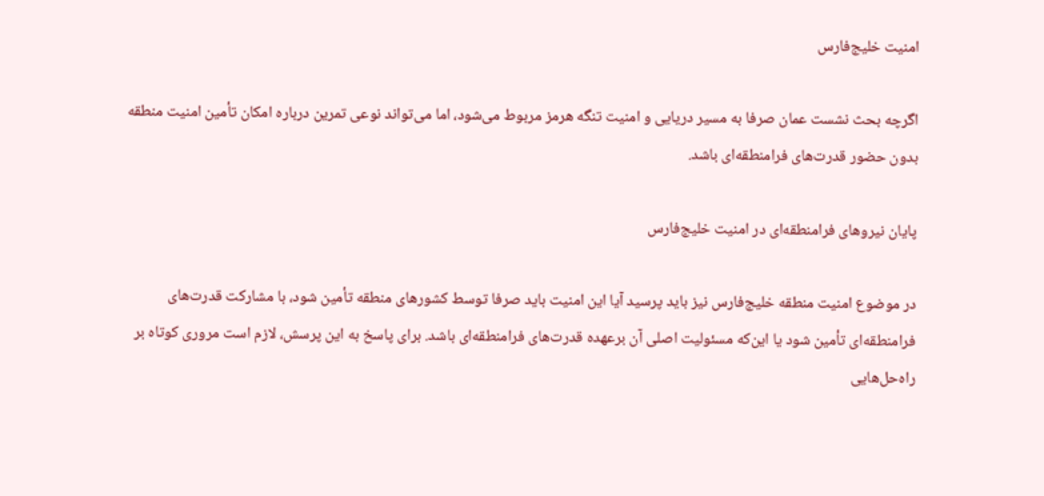امنیت خلیج‌فارس

اگرچه بحث نشست عمان صرفا به مسیر دریایی و امنیت تنگه هرمز مربوط می‌شود، اما می‌تواند نوعی تمرین درباره امکان تأمین امنیت منطقه بدون حضور قدرت‌های فرامنطقه‌ای باشد.

پایان نیرو‌های فرامنطقه‌ای در امنیت خلیج‌فارس

در موضوع امنیت منطقه خلیج‌فارس نیز باید پرسید آیا این امنیت باید صرفا توسط کشور‌های منطقه تأمین شود، با مشارکت قدرت‌های فرامنطقه‌ای تأمین شود یا این‌که مسئولیت اصلی آن بر‌عهده قدرت‌های فرامنطقه‌ای باشد. برای پاسخ به این پرسش، لازم است مروری کوتاه بر راه‌حل‌هایی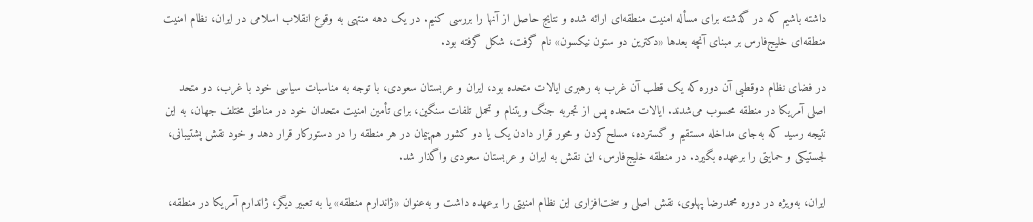داشته باشیم که در گذشته برای مسأله امنیت منطقه‌ای ارائه شده و نتایج حاصل از آنها را بررسی کنیم. در یک دهه منتهی به وقوع انقلاب اسلامی در ایران، نظام امنیت منطقه‌ای خلیج‌فارس بر مبنای آنچه بعد‌ها «دکترین دو ستون نیکسون» نام گرفت، شکل گرفته بود.

در فضای نظام دوقطبی آن دوره که یک قطب آن غرب به رهبری ایالات متحده بود، ایران و عربستان سعودی، با توجه به مناسبات سیاسی خود با غرب، دو متحد اصلی آمریکا در منطقه محسوب می‌شدند. ایالات متحده پس از تجربه جنگ ویتنام و تحمل تلفات سنگین، برای تأمین امنیت متحدان خود در مناطق مختلف جهان، به این نتیجه رسید که به‌جای مداخله مستقیم و گسترده، مسلح‌کردن و محور قرار دادن یک یا دو کشور هم‌پیمان در هر منطقه را در دستورکار قرار دهد و خود نقش پشتیبانی، لجستیکی و حمایتی را بر‌عهده بگیرد. در منطقه خلیج‌فارس، این نقش به ایران و عربستان سعودی واگذار شد.

ایران، به‌ویژه در دوره محمدرضا پهلوی، نقش اصلی و سخت‌افزاری این نظام امنیتی را بر‌عهده داشت و به‌عنوان «ژاندارم منطقه» یا به تعبیر دیگر، ژاندارم آمریکا در منطقه،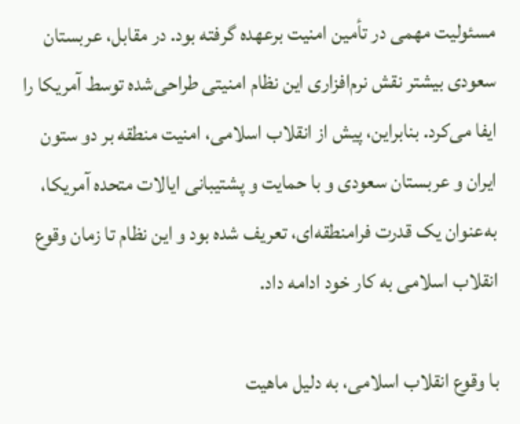مسئولیت مهمی در تأمین امنیت بر‌عهده گرفته بود. در مقابل، عربستان سعودی بیشتر نقش نرم‌افزاری این نظام امنیتی طراحی‌شده توسط آمریکا را ایفا می‌کرد. بنابراین، پیش از انقلاب اسلامی، امنیت منطقه بر دو ستون ایران و عربستان سعودی و با حمایت و پشتیبانی ایالات متحده آمریکا، به‌عنوان یک قدرت فرامنطقه‌ای، تعریف شده بود و این نظام تا زمان وقوع انقلاب اسلامی به کار خود ادامه داد.

با وقوع انقلاب اسلامی، به دلیل ماهیت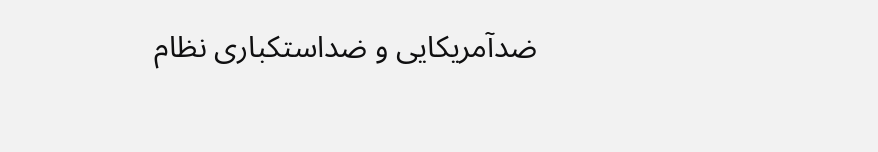ضدآمریکایی و ضداستکباری نظام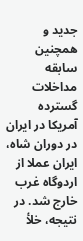جدید و همچنین سابقه مداخلات گسترده آمریکا در ایران در دوران شاه، ایران عملا از اردوگاه غرب خارج شد. در نتیجه، خلأ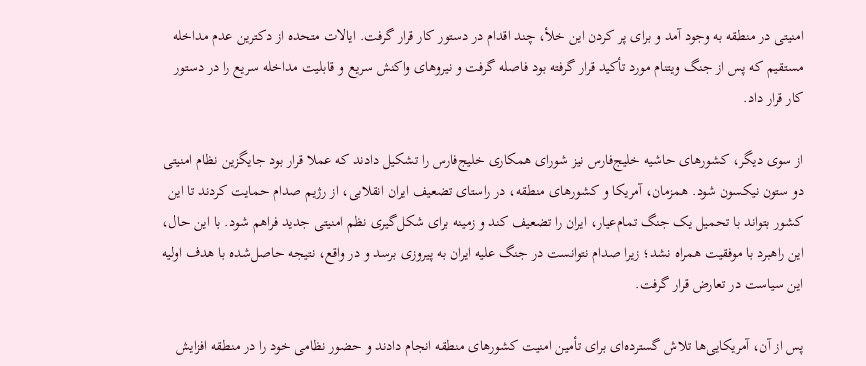امنیتی در منطقه به وجود آمد و برای پر کردن این خلأ، چند اقدام در دستور کار قرار گرفت. ایالات متحده از دکترین عدم مداخله مستقیم که پس از جنگ ویتنام مورد تأکید قرار گرفته بود فاصله گرفت و نیرو‌های واکنش سریع و قابلیت مداخله سریع را در دستور کار قرار داد.

از سوی دیگر، کشور‌های حاشیه خلیج‌فارس نیز شورای همکاری خلیج‌فارس را تشکیل دادند که عملا قرار بود جایگزین نظام امنیتی دو ستون نیکسون شود. همزمان، آمریکا و کشور‌های منطقه، در راستای تضعیف ایران انقلابی، از رژیم صدام حمایت کردند تا این کشور بتواند با تحمیل یک جنگ تمام‌عیار، ایران را تضعیف کند و زمینه برای شکل‌گیری نظم امنیتی جدید فراهم شود. با این حال، این راهبرد با موفقیت همراه نشد؛ زیرا صدام نتوانست در جنگ علیه ایران به پیروزی برسد و در واقع، نتیجه حاصل‌شده با هدف اولیه این سیاست در تعارض قرار گرفت.

پس از آن، آمریکایی‌ها تلاش گسترده‌ای برای تأمین امنیت کشور‌های منطقه انجام دادند و حضور نظامی خود را در منطقه افزایش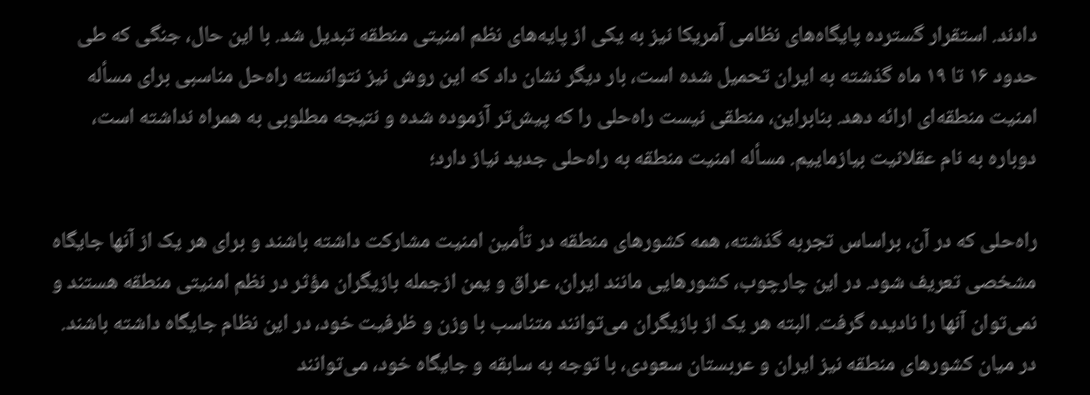دادند. استقرار گسترده پایگاه‌های نظامی آمریکا نیز به یکی از پایه‌های نظم امنیتی منطقه تبدیل شد. با این حال، جنگی که طی حدود ۱۶ تا ۱۹ ماه گذشته به ایران تحمیل شده است، بار دیگر نشان داد که این روش نیز نتوانسته راه‌حل مناسبی برای مسأله امنیت منطقه‌ای ارائه دهد. بنابراین، منطقی نیست راه‌حلی را که پیش‌تر آزموده شده و نتیجه مطلوبی به همراه نداشته است، دوباره به نام عقلانیت بیازماییم. مسأله امنیت منطقه به راه‌حلی جدید نیاز دارد؛

راه‌حلی که در آن، براساس تجربه گذشته، همه کشور‌های منطقه در تأمین امنیت مشارکت داشته باشند و برای هر یک از آنها جایگاه مشخصی تعریف شود. در این چارچوب، کشور‌هایی مانند ایران، عراق و یمن از‌جمله بازیگران مؤثر در نظم امنیتی منطقه هستند و نمی‌توان آنها را نادیده گرفت. البته هر یک از بازیگران می‌توانند متناسب با وزن و ظرفیت خود، در این نظام جایگاه داشته باشند. در میان کشور‌های منطقه نیز ایران و عربستان سعودی، با توجه به سابقه و جایگاه خود، می‌توانند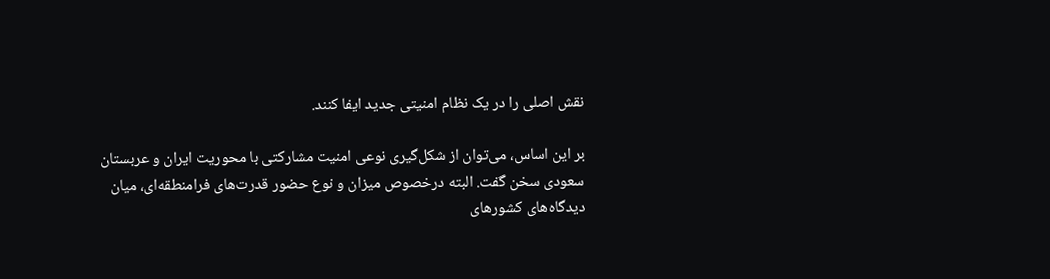نقش اصلی را در یک نظام امنیتی جدید ایفا کنند.

بر این اساس، می‌توان از شکل‌گیری نوعی امنیت مشارکتی با محوریت ایران و عربستان سعودی سخن گفت. البته درخصوص میزان و نوع حضور قدرت‌های فرامنطقه‌ای، میان دیدگاه‌های کشور‌های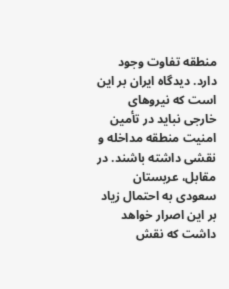منطقه تفاوت وجود دارد. دیدگاه ایران بر این است که نیرو‌های خارجی نباید در تأمین امنیت منطقه مداخله و نقشی داشته باشند. در مقابل، عربستان سعودی به احتمال زیاد بر این اصرار خواهد داشت که نقش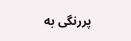پررنگی به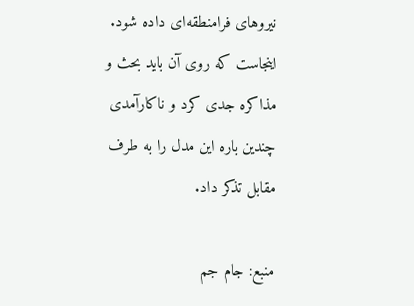نیرو‌های فرامنطقه‌ای داده شود. اینجاست که روی آن باید بحث و مذاکره جدی کرد و ناکارآمدی چندین باره این مدل را به طرف مقابل تذکر داد.

منبع: جام جم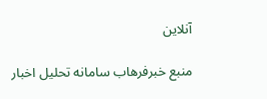آنلاین

منبع خبرفرهاب سامانه تحلیل اخبار